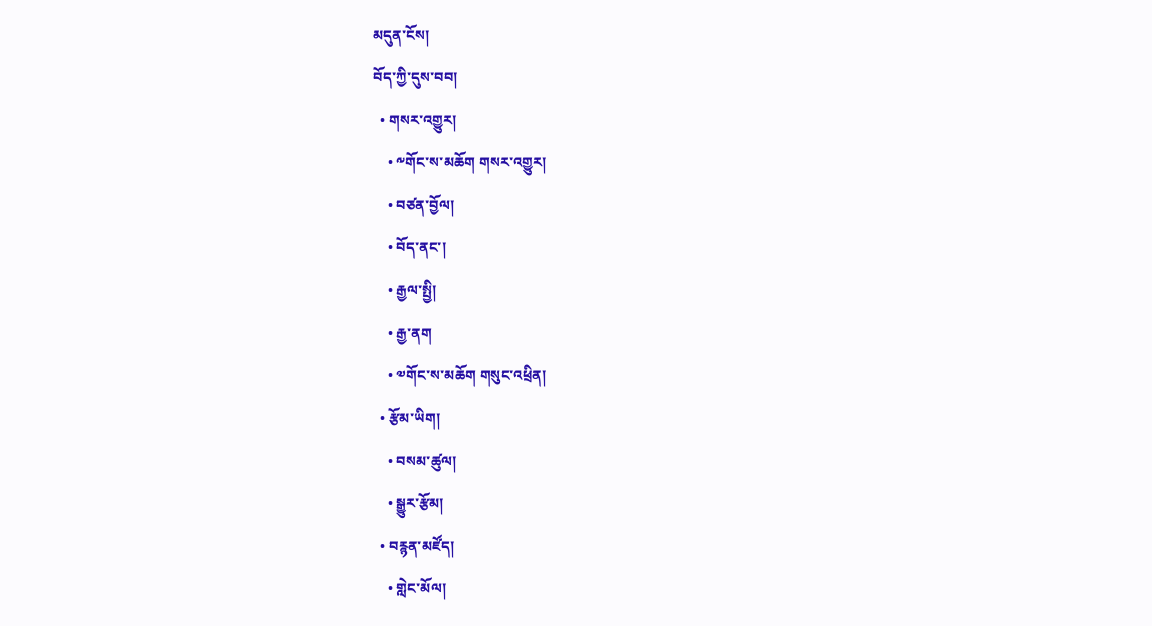མདུན་ངོས།
བོད་ཀྱི་དུས་བབ།
  • གསར་འགྱུར།
    • ༸གོང་ས་མཆོག གསར་འགྱུར།
    • བཙན་བྱོལ།
    • བོད་ནང་།
    • རྒྱལ་སྤྱི།
    • རྒྱ་ནག
    • ༧གོང་ས་མཆོག གསུང་འཕྲིན།
  • རྩོམ་ཡིག།
    • བསམ་ཚུལ།
    • སྒྱུར་རྩོམ།
  • བརྙན་མཛོད།
    • གླེང་མོལ།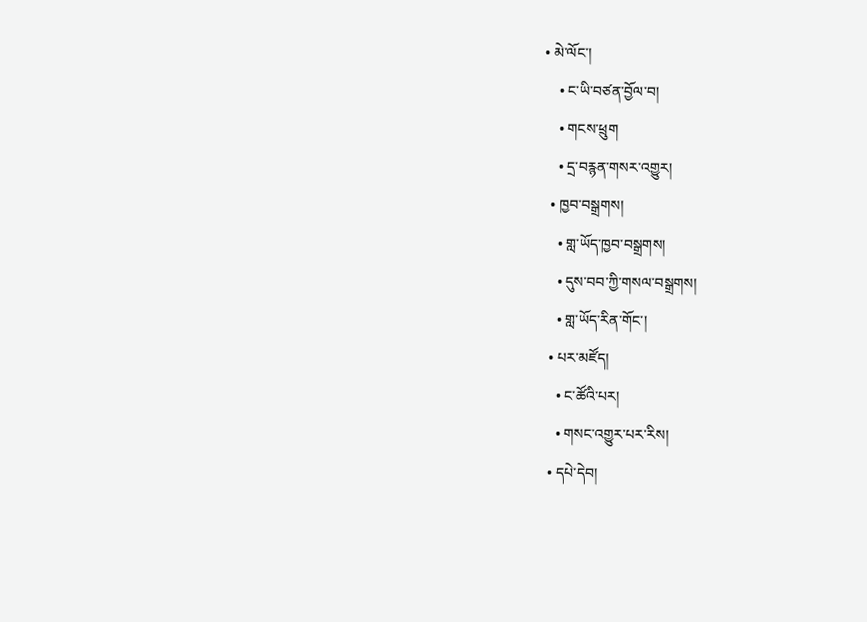• མེ་ལོང་།
    • ང་ཡི་བཙན་བྱོལ་བ།
    • གངས་ཕྲུག
    • དྲ་བརྙན་གསར་འགྱུར།
  • ཁྱབ་བསྒྲགས།
    • གླ་ཡོད་ཁྱབ་བསྒྲགས།
    • དུས་བབ་ཀྱི་གསལ་བསྒྲགས།
    • གླ་ཡོད་རིན་གོང་།
  • པར་མཛོད།
    • ང་ཚོའི་པར།
    • གསང་འགྱུར་པར་རིས།
  • དཔེ་དེབ།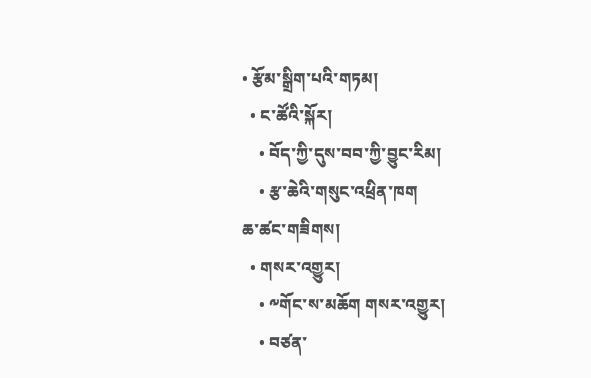• རྩོམ་སྒྲིག་པའི་གཏམ།
  • ང་ཚོའི་སྐོར།
    • བོད་ཀྱི་དུས་བབ་ཀྱི་བྱུང་རིམ།
    • རྩ་ཆེའི་གསུང་འཕྲིན་ཁག
ཆ་ཚང་གཟིགས།
  • གསར་འགྱུར།
    • ༸གོང་ས་མཆོག གསར་འགྱུར།
    • བཙན་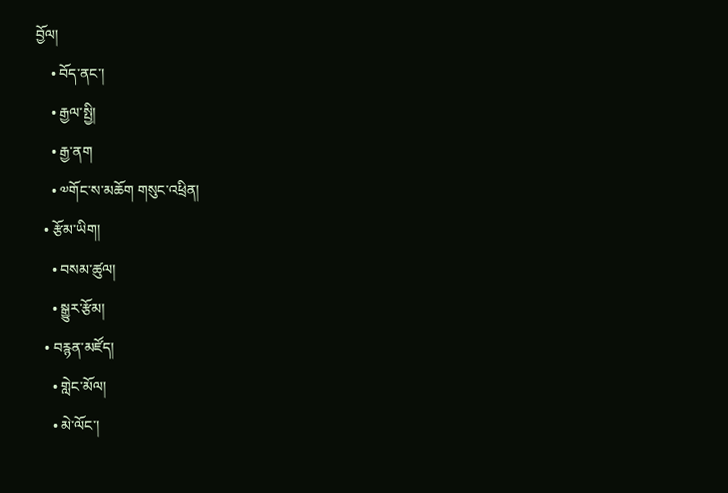བྱོལ།
    • བོད་ནང་།
    • རྒྱལ་སྤྱི།
    • རྒྱ་ནག
    • ༧གོང་ས་མཆོག གསུང་འཕྲིན།
  • རྩོམ་ཡིག།
    • བསམ་ཚུལ།
    • སྒྱུར་རྩོམ།
  • བརྙན་མཛོད།
    • གླེང་མོལ།
    • མེ་ལོང་།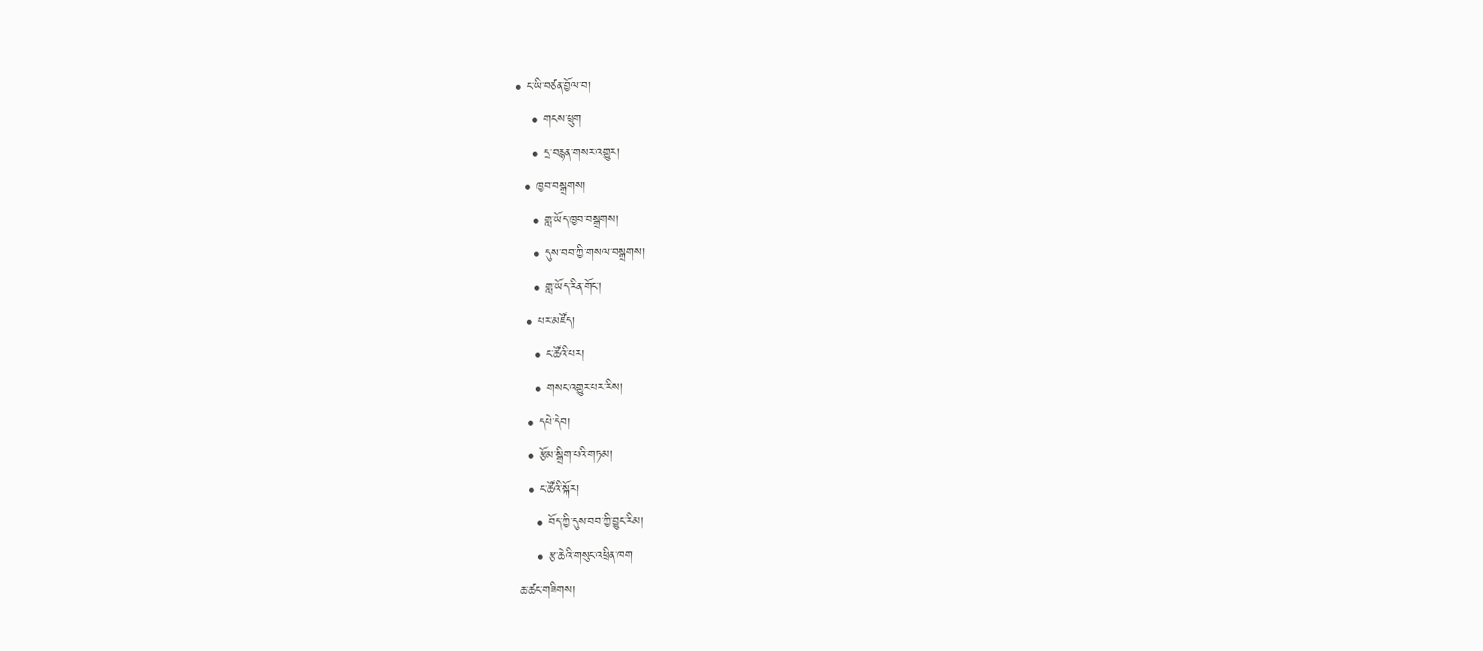• ང་ཡི་བཙན་བྱོལ་བ།
    • གངས་ཕྲུག
    • དྲ་བརྙན་གསར་འགྱུར།
  • ཁྱབ་བསྒྲགས།
    • གླ་ཡོད་ཁྱབ་བསྒྲགས།
    • དུས་བབ་ཀྱི་གསལ་བསྒྲགས།
    • གླ་ཡོད་རིན་གོང་།
  • པར་མཛོད།
    • ང་ཚོའི་པར།
    • གསང་འགྱུར་པར་རིས།
  • དཔེ་དེབ།
  • རྩོམ་སྒྲིག་པའི་གཏམ།
  • ང་ཚོའི་སྐོར།
    • བོད་ཀྱི་དུས་བབ་ཀྱི་བྱུང་རིམ།
    • རྩ་ཆེའི་གསུང་འཕྲིན་ཁག
ཆ་ཚང་གཟིགས།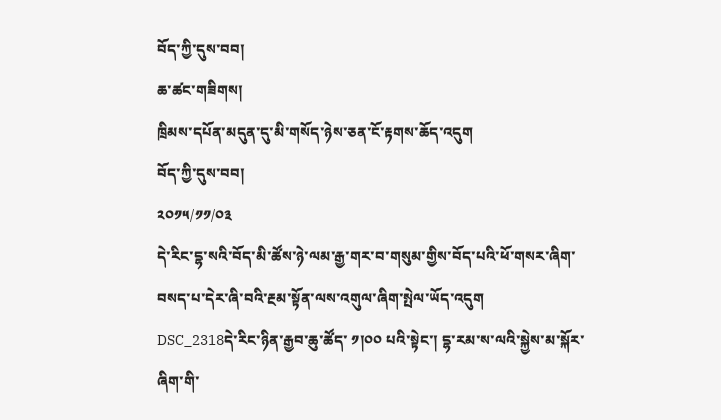བོད་ཀྱི་དུས་བབ།
ཆ་ཚང་གཟིགས།
ཁྲིམས་དཔོན་མདུན་དུ་མི་གསོད་ཉེས་ཅན་ངོ་རྟགས་ཆོད་འདུག
བོད་ཀྱི་དུས་བབ།
༢༠༡༥/༡༡/༠༣
དེ་རིང་དྷ་སའི་བོད་མི་ཚོས་ཉེ་ལམ་རྒྱ་གར་བ་གསུམ་གྱིས་བོད་པའི་ཕོ་གསར་ཞིག་བསད་པ་དེར་ཞི་བའི་རྔམ་སྟོན་ལས་འགུལ་ཞིག་སྤེལ་ཡོད་འདུག
DSC_2318དེ་རིང་ཉིན་རྒྱབ་ཆུ་ཚོད་ ༡།༠༠ པའི་སྟེང་། དྷ་རམ་ས་ལའི་སྐྱེས་མ་སྐོར་ཞིག་གི་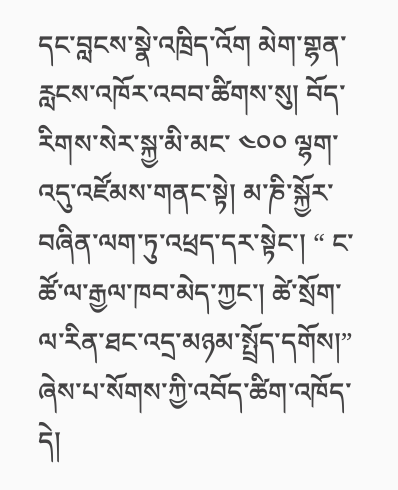དང་བླངས་སྣེ་འཁྲིད་འོག མེག་གྷན་རླངས་འཁོར་འབབ་ཚིགས་སུ། བོད་རིགས་སེར་སྐྱ་མི་མང་ ༤༠༠ ལྷག་འདུ་འཛོམས་གནང་སྟེ། མ་ཎི་སྐྱོར་བཞིན་ལག་ཏུ་འཕྲད་དར་སྟེང་། “ ང་ཚོ་ལ་རྒྱལ་ཁབ་མེད་ཀྱང་། ཚེ་སྲོག་ལ་རིན་ཐང་འདྲ་མཉམ་སྤྲོད་དགོས།” ཞེས་པ་སོགས་ཀྱི་འབོད་ཚིག་འཁོད་དེ།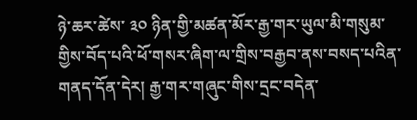ཉེ་ཆར་ཚེས་ ༣༠ ཉིན་གྱི་མཚན་མོར་རྒྱ་གར་ཡུལ་མི་གསུམ་གྱིས་བོད་པའི་ཕོ་གསར་ཞིག་ལ་གྲིས་བརྒྱབ་ནས་བསད་པའིན་གནད་དོན་དེར། རྒྱ་གར་གཞུང་གིས་དྲང་བདེན་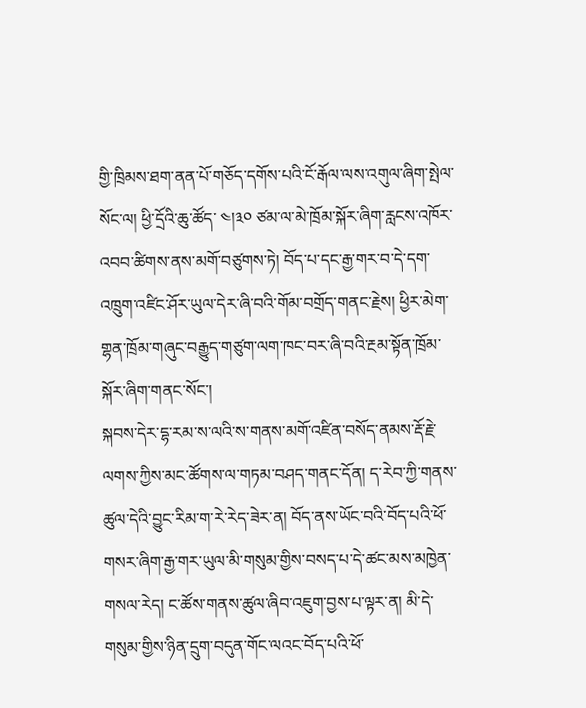གྱི་ཁྲིམས་ཐག་ནན་པོ་གཅོད་དགོས་པའི་ངོ་རྒོལ་ལས་འགུལ་ཞིག་སྤེལ་སོང་ལ། ཕྱི་དྲོའི་ཆུ་ཚོད་ ༤།༣༠ ཙམ་ལ་མེ་ཁྲོམ་སྐོར་ཞིག་རླངས་འཁོར་འབབ་ཚིགས་ནས་མགོ་བཙུགས་ཏེ། བོད་པ་དང་རྒྱ་གར་བ་དེ་དག་འཁྲུག་འཛིང་ཤོར་ཡུལ་དེར་ཞི་བའི་གོམ་བགྲོད་གནང་རྗེས། ཕྱིར་མེག་གྷན་ཁྲོམ་གཞུང་བརྒྱུད་གཙུག་ལག་ཁང་བར་ཞི་བའི་རྔམ་སྟོན་ཁྲོམ་སྐོར་ཞིག་གནང་སོང་།
སྐབས་དེར་དྷ་རམ་ས་ལའི་ས་གནས་མགོ་འཛིན་བསོད་ནམས་རྡོ་རྗེ་ལགས་ཀྱིས་མང་ཚོགས་ལ་གཏམ་བཤད་གནང་དོན། ད་རེབ་ཀྱི་གནས་ཚུལ་དེའི་བྱུང་རིམ་ག་རེ་རེད་ཟེར་ན། བོད་ནས་ཡོང་བའི་བོད་པའི་ཕོ་གསར་ཞིག་རྒྱ་གར་ཡུལ་མི་གསུམ་གྱིས་བསད་པ་དེ་ཚང་མས་མཁྱེན་གསལ་རེད། ང་ཚོས་གནས་ཚུལ་ཞིབ་འཇུག་བྱས་པ་ལྟར་ན། མི་དེ་གསུམ་གྱིས་ཉིན་དྲུག་བདུན་གོང་ལའང་བོད་པའི་ཕོ་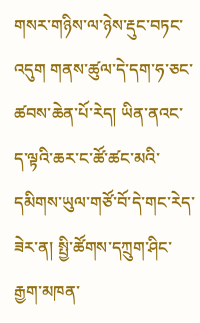གསར་གཉིས་ལ་ཉེས་རྡུང་བཏང་འདུག གནས་ཚུལ་དེ་དག་ཧ་ཅང་ཚབས་ཆེན་པོ་རེད། ཡིན་ནའང་ད་ལྟའི་ཆར་ང་ཚོ་ཚང་མའི་དམིགས་ཡུལ་གཙོ་བོ་དེ་གང་རེད་ཟེར་ན། སྤྱི་ཚོགས་དཀྲུག་ཤིང་རྒྱག་མཁན་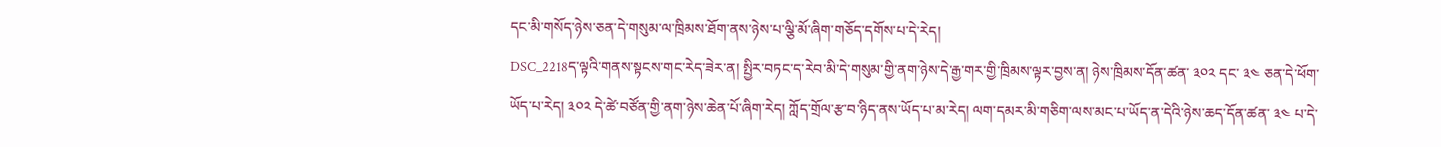དང་མི་གསོད་ཉེས་ཅན་དེ་གསུམ་ལ་ཁྲིམས་ཐོག་ནས་ཉེས་པ་ལྕི་མོ་ཞིག་གཅོད་དགོས་པ་དེ་རེད།
DSC_2218ད་ལྟའི་གནས་སྟངས་གང་རེད་ཟེར་ན། སྤྱིར་བཏང་ད་རེབ་མི་དེ་གསུམ་གྱི་ནག་ཉེས་དེ་རྒྱ་གར་གྱི་ཁྲིམས་ལྟར་བྱས་ན། ཉེས་ཁྲིམས་དོན་ཚན་ ༣༠༢ དང་ ༣༤ ཅན་དེ་ཕོག་ཡོད་པ་རེད། ༣༠༢ དེ་ཚེ་བཙོན་གྱི་ནག་ཉེས་ཆེན་པོ་ཞིག་རེད། ཀློད་གྲོལ་རྩ་བ་ཉིད་ནས་ཡོད་པ་མ་རེད། ལག་དམར་མི་གཅིག་ལས་མང་པ་ཡོད་ན་དེའི་ཉེས་ཆད་དོན་ཚན་ ༣༤ པ་དེ་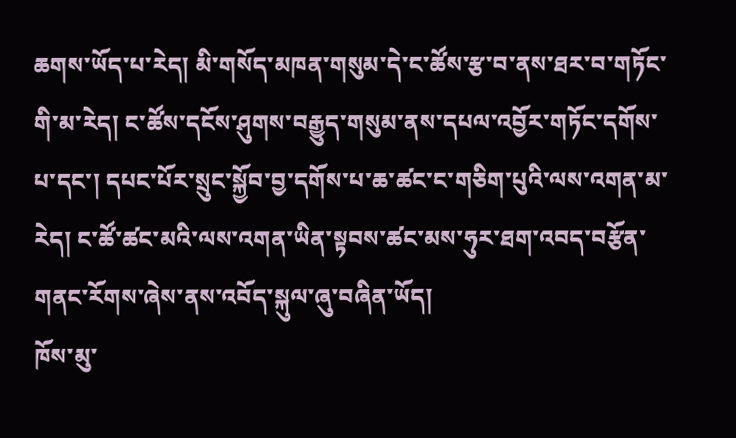ཆགས་ཡོད་པ་རེད། མི་གསོད་མཁན་གསུམ་དེ་ང་ཚོས་རྩ་བ་ནས་ཐར་བ་གཏོང་གི་མ་རེད། ང་ཚོས་དངོས་ཤུགས་བརྒྱུད་གསུམ་ནས་དཔལ་འབྱོར་གཏོང་དགོས་པ་དང་། དཔང་པོར་སྲུང་སྐྱོབ་བྱ་དགོས་པ་ཆ་ཚང་ང་གཅིག་པུའི་ལས་འགན་མ་རེད། ང་ཚོ་ཚང་མའི་ལས་འགན་ཡིན་སྟབས་ཚང་མས་ཧུར་ཐག་འབད་བརྩོན་གནང་རོགས་ཞེས་ནས་འབོད་སྐུལ་ཞུ་བཞིན་ཡོད།
ཁོས་མུ་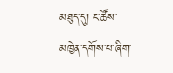མཐུད་དུ། ང་ཚོས་མཁྱེན་དགོས་པ་ཞིག་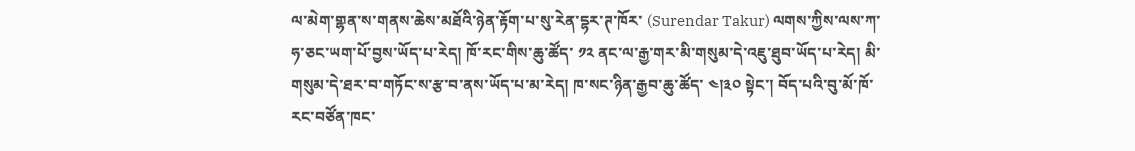ལ་མེག་གྷན་ས་གནས་ཆེས་མཐོའི་ཉེན་རྟོག་པ་སུ་རེན་དྷར་ཊ་ཁོར་ (Surendar Takur) ལགས་ཀྱིས་ལས་ཀ་ཧ་ཅང་ཡག་པོ་བྱས་ཡོད་པ་རེད། ཁོ་རང་གིས་ཆུ་ཚོད་ ༡༢ ནང་ལ་རྒྱ་གར་མི་གསུམ་དེ་འཇུ་ཐུབ་ཡོད་པ་རེད། མི་གསུམ་དེ་ཐར་བ་གཏོང་ས་རྩ་བ་ནས་ཡོད་པ་མ་རེད། ཁ་སང་ཉིན་རྒྱབ་ཆུ་ཚོད་ ༤།༣༠ སྟེང་། བོད་པའི་བུ་མོ་ཁོ་རང་བཙོན་ཁང་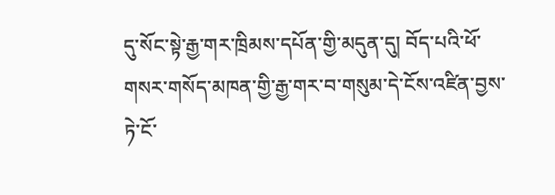དུ་སོང་སྟེ་རྒྱ་གར་ཁྲིམས་དཔོན་གྱི་མདུན་དུ། བོད་པའི་ཕོ་གསར་གསོད་མཁན་གྱི་རྒྱ་གར་བ་གསུམ་དེ་ངོས་འཛིན་བྱས་ཏེ་ངོ་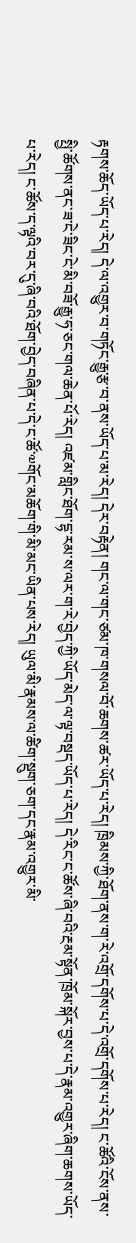རྟགས་ཆོད་ཡོད་པ་རེད། དེ་ལ་འགྱུར་བ་གཏོང་རྒྱུ་རྩ་བ་ནས་ཡོད་པ་མ་རེད། དེར་བརྟེན། གང་ལ་གང་ཙམ་ཁ་གསལ་བོ་ཆགས་ཚར་ཡོད་པ་རེད། ཁྲིམས་ཀྱི་ཐོག་ནས་ག་རེ་འགྲོ་དགོས་པ་དེ་འགྲོ་དགོས་པ་རེད། ང་ཚོའི་ངོས་ནས་སྤྱི་ཚོགས་ནང་ཟ་ངེ་ཟིང་ངེ་མི་བཟོ་རྒྱུ་ཧ་ཅང་གལ་ཆེན་པོ་རེད། འཛམ་གླིང་ཐོག་དྷ་རམ་ས་ལར་ག་རེ་བྱེད་ཀྱི་ཡོད་མེད་ལ་ལྟ་བསྡད་ཡོད་པ་རེད། དེ་རིང་ང་ཚོས་ཞི་བའི་རྔམ་སྟོན་ཁྲོམ་སྐོར་བྱས་པ་དེ་རྣམ་འགྱུར་ཞིག་ཆགས་ཡོད་པ་རེད། ང་ཚོས་ད་ལྟའི་བར་དུ་ཞི་བའི་ཐོག་བྱེད་བཞིན་པ་དེ་ང་ཚོ་༧གོང་མཆོག་གི་མི་མང་ཡིན་པས་རེད། ཡུལ་མི་རྣམས་ལ་ཚིག་སྡུག་ཅག་དང་རྣམ་འགྱུར་མི་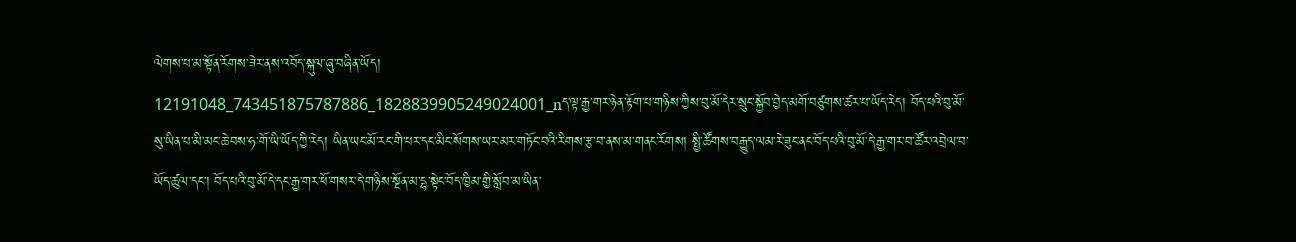ལེགས་པ་མ་སྟོན་རོགས་ཟེར་ནས་འབོད་སྐུལ་ཞུ་བཞིན་ཡོད།
12191048_743451875787886_1828839905249024001_nད་ལྟ་རྒྱ་གར་ཉེན་རྟོག་པ་གཉིས་ཀྱིས་བུ་མོ་དེར་སྲུང་སྐྱོབ་བྱེད་མགོ་བཙུགས་ཚར་པ་ཡོད་རེད། བོད་པའི་བུ་མོ་སུ་ཡིན་པ་མི་མང་ཆེ་བས་ཧ་གོ་ཡི་ཡོད་ཀྱི་རེད། ཡིན་ཡང་མོ་རང་གི་པར་དང་མིང་སོགས་ཡར་མར་གཏོང་བའི་རིགས་རྩ་བ་ནས་མ་གནང་རོགས། སྤྱི་ཚོགས་བརྒྱུད་ལམ་རེ་ཟུང་ནང་བོད་པའི་བུ་མོ་དེ་རྒྱ་གར་བ་ཚོར་འབྲེལ་བ་ཡོད་ཚུལ་དང་། བོད་པའི་བུ་མོ་དེ་དང་རྒྱ་གར་ཕོ་གསར་དེ་གཉིས་སྔོན་མ་དྷ་སྟེང་བོད་ཁྱིམ་གྱི་སློབ་མ་ཡིན་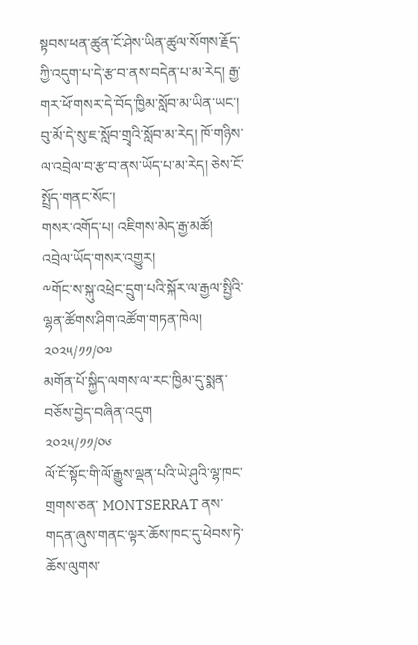སྟབས་ཕན་ཚུན་ངོ་ཤེས་ཡིན་ཚུལ་སོགས་རྗོད་ཀྱི་འདུག་པ་དེ་རྩ་བ་ནས་བདེན་པ་མ་རེད། རྒྱ་གར་ཕོ་གསར་དེ་བོད་ཁྱིམ་སློབ་མ་ཡིན་ཡང་། བུ་མོ་དེ་སུ་ཇ་སློབ་གྲྭའི་སློབ་མ་རེད། ཁོ་གཉིས་ལ་འབྲེལ་བ་རྩ་བ་ནས་ཡོད་པ་མ་རེད། ཅེས་ངོ་སྤྲོད་གནང་སོང་།
གསར་འགོད་པ། འཇིགས་མེད་རྒྱ་མཚོ།
འབྲེལ་ཡོད་གསར་འགྱུར།
༸གོང་ས་སྐུ་འཕྲེང་དྲུག་པའི་སྐོར་ལ་རྒྱལ་སྤྱིའི་ལྷན་ཚོགས་ཤིག་འཚོག་གཏན་ཁེལ།
༢༠༢༥/༡༡/༠༧
མགོན་པོ་སྐྱིད་ལགས་ལ་རང་ཁྱིམ་དུ་སྨན་བཅོས་བྱེད་བཞིན་འདུག
༢༠༢༥/༡༡/༠༦
ལོ་ངོ་སྟོང་གི་ལོ་རྒྱུས་ལྡན་པའི་ཡེ་ཤུའི་ལྷ་ཁང་གྲགས་ཅན་ MONTSERRAT ནས་གདན་ཞུས་གནང་ལྟར་ཆོས་ཁང་དུ་ཕེབས་ཏེ་ཆོས་ལུགས་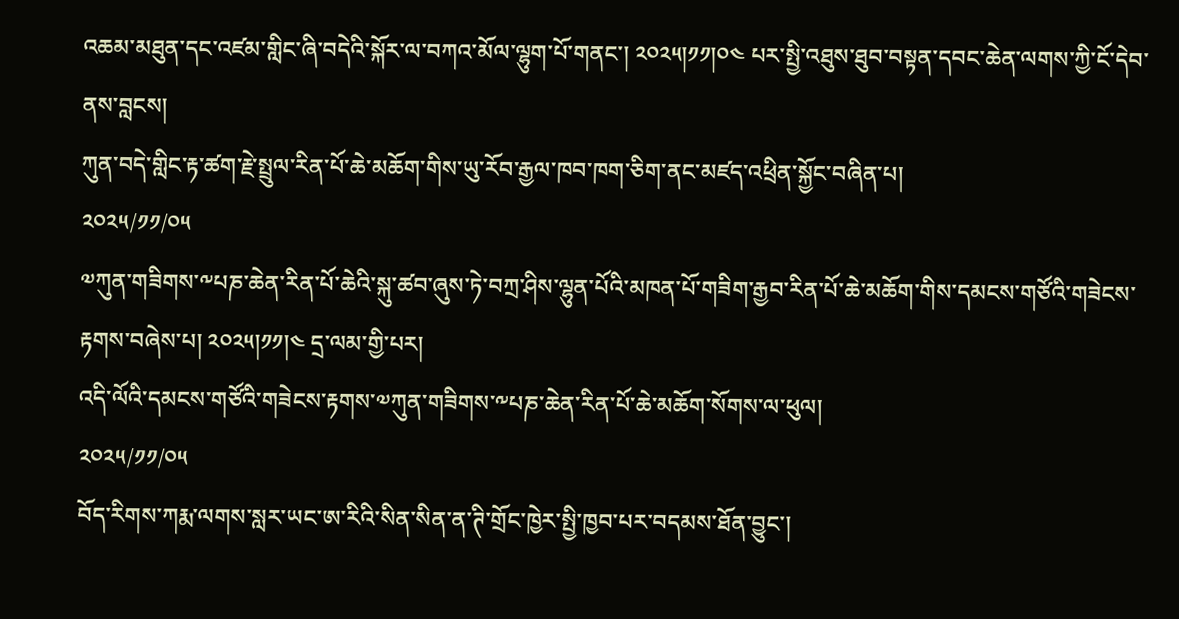འཆམ་མཐུན་དང་འཛམ་གླིང་ཞི་བདེའི་སྐོར་ལ་བཀའ་མོལ་ལྷུག་པོ་གནང་། ༢༠༢༥།༡༡།༠༤ པར་སྤྱི་འཐུས་ཐུབ་བསྟན་དབང་ཆེན་ལགས་ཀྱི་ངོ་དེབ་ནས་བླངས།
ཀུན་བདེ་གླིང་རྟ་ཚག་རྗེ་སྤྲུལ་རིན་པོ་ཆེ་མཆོག་གིས་ཡུ་རོབ་རྒྱལ་ཁབ་ཁག་ཅིག་ནང་མཛད་འཕྲིན་སྐྱོང་བཞིན་པ།
༢༠༢༥/༡༡/༠༥
༧ཀུན་གཟིགས་༸པཎ་ཆེན་རིན་པོ་ཆེའི་སྐུ་ཚབ་ཞུས་ཏེ་བཀྲ་ཤིས་ལྷུན་པོའི་མཁན་པོ་གཟིག་རྒྱབ་རིན་པོ་ཆེ་མཆོག་གིས་དམངས་གཙོའི་གཟེངས་རྟགས་བཞེས་པ། ༢༠༢༥།༡༡།༤ དྲ་ལམ་གྱི་པར།
འདི་ལོའི་དམངས་གཙོའི་གཟེངས་རྟགས་༧ཀུན་གཟིགས་༸པཎ་ཆེན་རིན་པོ་ཆེ་མཆོག་སོགས་ལ་ཕུལ།
༢༠༢༥/༡༡/༠༥
བོད་རིགས་ཀརྨ་ལགས་སླར་ཡང་ཨ་རིའི་སིན་སིན་ན་ཊི་གྲོང་ཁྱེར་སྤྱི་ཁྱབ་པར་བདམས་ཐོན་བྱུང་།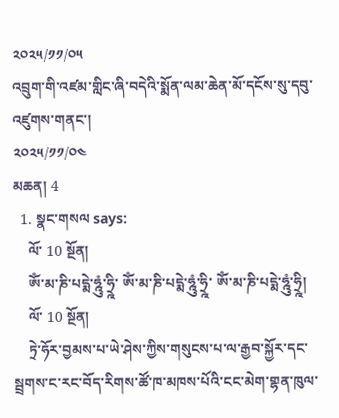༢༠༢༥/༡༡/༠༥
འབྲུག་གི་འཛམ་གླིང་ཞི་བདེའི་སྨོན་ལམ་ཆེན་མོ་དངོས་སུ་དབུ་འཛུགས་གནང་།
༢༠༢༥/༡༡/༠༤
མཆན། 4
  1. སྣང་གསལ says:
    ལོ་ 10 སྔོན།
    ཨོཾ་མ་ཎི་པདྨེ་ཧྰུཾ་ཧྲྰི་ ཨོཾ་མ་ཎི་པདྨེ་ཧྰུཾ་ཧྲྰི་ ཨོཾ་མ་ཎི་པདྨེ་ཧྰུཾ་ཧྲྰི།
    ལོ་ 10 སྔོན།
    ཏྲེ་ཧོར་བྱམས་པ་ཡེ་ཤེས་ཀྱིས་གསུངས་པ་ལ་རྒྱབ་སྐྱོར་དང་སྦྲགས་ང་རང་བོད་རིགས་ཚོ་ཁ་མཁས་པོའི་ངང་མེག་གྷན་ཁུལ་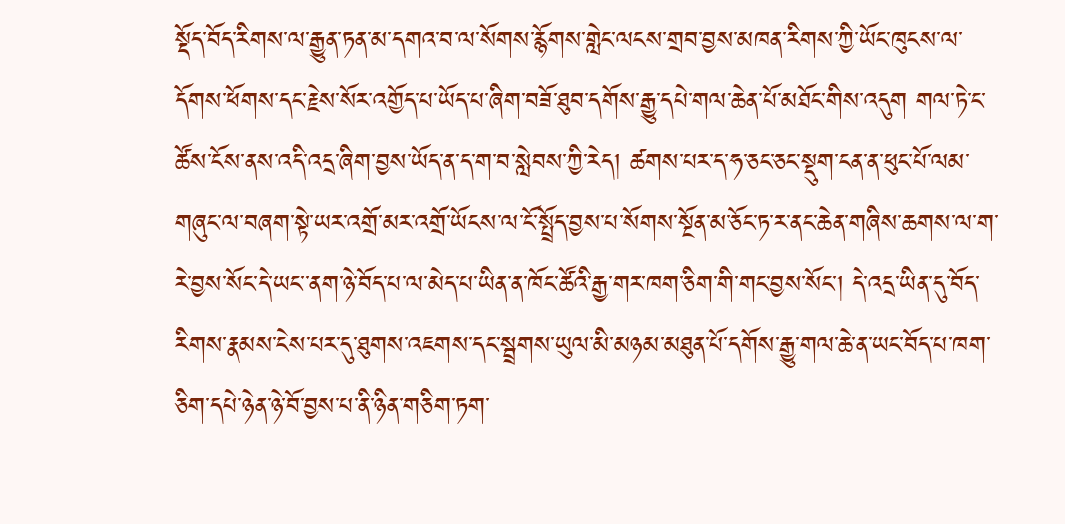སྡོད་བོད་རིགས་ལ་རྒྱུན་ཏན་མ་དགའ་བ་ལ་སོགས་རྙོགས་གླེང་ལངས་གྲབ་བྱས་མཁན་རིགས་ཀྱི་ཡོང་ཁུངས་ལ་དོགས་ཕོགས་དང་རྗེས་སོར་འགྱོད་པ་ཡོད་པ་ཞིག་བཟོ་ཐུབ་དགོས་རྒྱུ་དཔེ་གལ་ཆེན་པོ་མཐོང་གིས་འདུག གལ་ཏེ་ང་ཚོས་ངོས་ནས་འདི་འདྲ་ཞིག་བྱས་ཡོད་ན་ད་ག་བ་སླེབས་ཀྱི་རེད། ཚགས་པར་ད་ཧ་ཅང་ཅང་སྡུག་ངན་ན་ཕུང་པོ་ལམ་གཞུང་ལ་བཞག་སྟེ་ཡར་འགྲོ་མར་འགྲོ་ཡོངས་ལ་ངོ་སྤྲོད་བྱས་པ་སོགས་སྔོན་མ་ཅོང་ཏ་ར་ནང་ཆེན་གཞིས་ཆགས་ལ་ག་རེ་བྱས་སོང་དེ་ཡང་་ནག་ཉེ་བོད་པ་ལ་མེད་པ་ཡིན་ན་ཁོང་ཚོའི་རྒྱ་གར་ཁག་ཅིག་གི་གང་བྱས་སོང་། དེ་འདྲ་ཡིན་དུ་བོད་རིགས་རྣམས་ངེས་པར་དུ་ཐུགས་འཇགས་དང་སྦྲགས་ཡུལ་མི་མཉམ་མཐུན་པོ་དགོས་རྒྱུ་གལ་ཆེ་ན་ཡང་བོད་པ་ཁག་ཅིག་དཔེ་ཉེན་ཉེ་བོ་བྱས་པ་ནི་ཉིན་གཅིག་ཏག་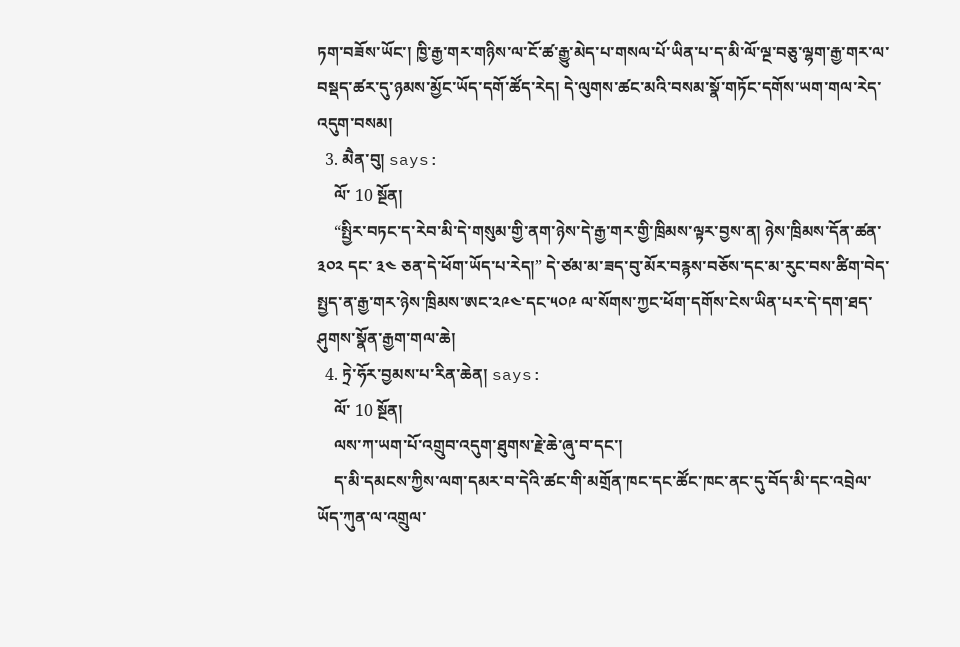ཏག་བཟོས་ཡོང་། ཁྱི་རྒྱ་གར་གཉིས་ལ་ངོ་ཚ་རྒྱུ་མེད་པ་གསལ་པོ་ཡིན་པ་ད་མི་ལོ་ལྔ་བཅུ་ལྷག་རྒྱ་གར་ལ་བསྡད་ཚར་དུ་ཉམས་མྱོང་ཡོད་དགོ་ཚོད་རེད། དེ་ལུགས་ཚང་མའི་བསམ་སྣོ་གཏོང་དགོས་ཡག་གལ་རེད་འདུག་བསམ།
  3. མཻན་བུ། says:
    ལོ་ 10 སྔོན།
    “སྤྱིར་བཏང་ད་རེབ་མི་དེ་གསུམ་གྱི་ནག་ཉེས་དེ་རྒྱ་གར་གྱི་ཁྲིམས་ལྟར་བྱས་ན། ཉེས་ཁྲིམས་དོན་ཚན་ ༣༠༢ དང་ ༣༤ ཅན་དེ་ཕོག་ཡོད་པ་རེད།” དེ་ཙམ་མ་ཟད་བུ་མོར་བརྙས་བཅོས་དང་མ་རུང་བས་ཚིག་བེད་སྤྱད་ན་རྒྱ་གར་ཉེས་ཁྲིམས་ཨང་༢༩༤་དང་༥༠༩ ལ་སོགས་ཀྱང་ཕོག་དགོས་ངེས་ཡིན་པར་དེ་དག་ཐད་ཤུགས་སྣོན་རྒྱག་གལ་ཆེ།
  4. ཏྲེ་ཧོར་བྱམས་པ་རིན་ཆེན། says:
    ལོ་ 10 སྔོན།
    ལས་ཀ་ཡག་པོ་འགྲུབ་འདུག་ཐུགས་རྗེ་ཆེ་ཞུ་བ་དང་།
    ད་མི་དམངས་ཀྱིས་ལག་དམར་བ་དེའི་ཚང་གི་མགྲོན་ཁང་དང་ཚོང་ཁང་ནང་དུ་བོད་མི་དང་འབྲེལ་ཡོད་ཀུན་ལ་འགྲུལ་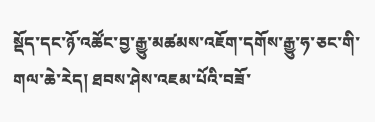སྡོད་དང་ཉོ་འཚོང་བྱ་རྒྱུ་མཚམས་འཇོག་དགོས་རྒྱུ་ཧ་ཅང་གི་གལ་ཆེ་རེད། ཐབས་ཤེས་འཇམ་པོའི་བཟོ་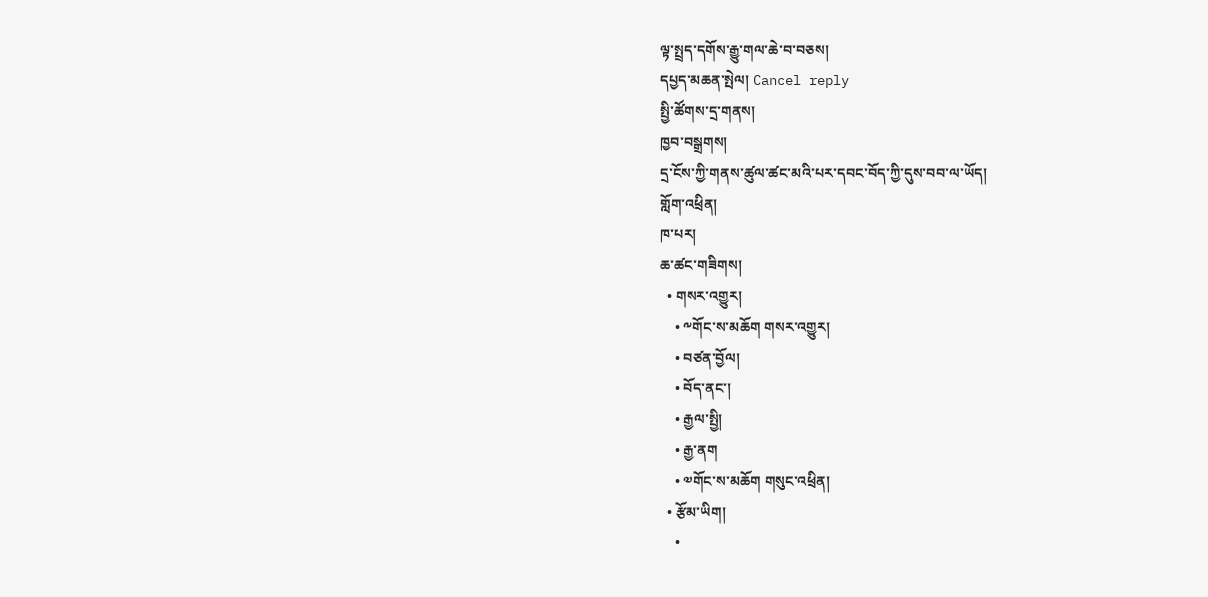ལྟ་སྤྲད་དགོས་རྒྱུ་གལ་ཆེ་བ་བཅས།
དཔྱད་མཆན་སྤེལ། Cancel reply
སྤྱི་ཚོགས་དྲ་གནས།
ཁྱབ་བསྒྲགས།
དྲ་ངོས་ཀྱི་གནས་ཚུལ་ཚང་མའི་པར་དབང་བོད་ཀྱི་དུས་བབ་ལ་ཡོད།
གློག་འཕྲིན།
ཁ་པར།
ཆ་ཚང་གཟིགས།
  • གསར་འགྱུར།
    • ༸གོང་ས་མཆོག གསར་འགྱུར།
    • བཙན་བྱོལ།
    • བོད་ནང་།
    • རྒྱལ་སྤྱི།
    • རྒྱ་ནག
    • ༧གོང་ས་མཆོག གསུང་འཕྲིན།
  • རྩོམ་ཡིག།
    •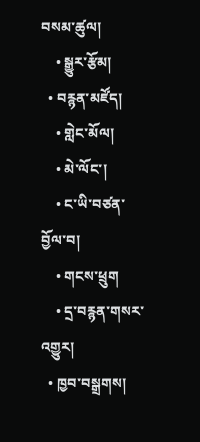བསམ་ཚུལ།
    • སྒྱུར་རྩོམ།
  • བརྙན་མཛོད།
    • གླེང་མོལ།
    • མེ་ལོང་།
    • ང་ཡི་བཙན་བྱོལ་བ།
    • གངས་ཕྲུག
    • དྲ་བརྙན་གསར་འགྱུར།
  • ཁྱབ་བསྒྲགས།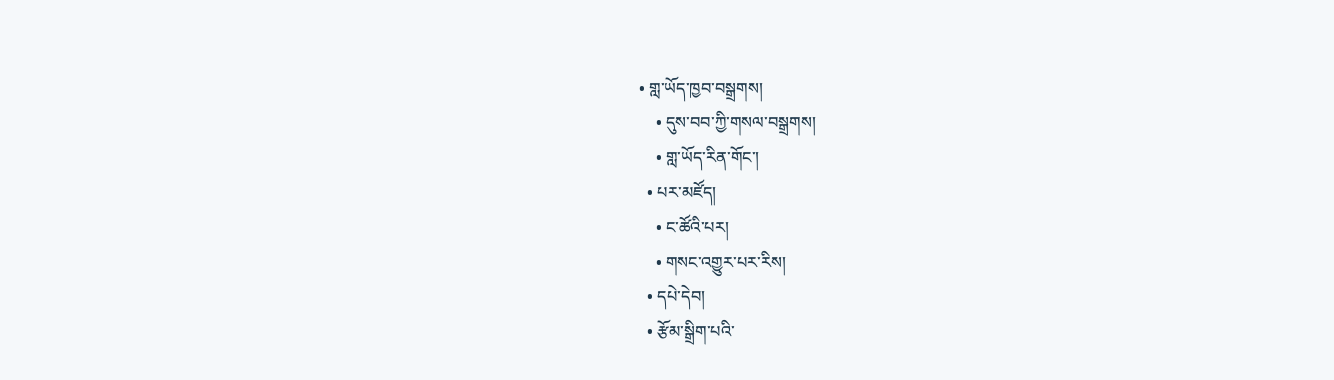• གླ་ཡོད་ཁྱབ་བསྒྲགས།
    • དུས་བབ་ཀྱི་གསལ་བསྒྲགས།
    • གླ་ཡོད་རིན་གོང་།
  • པར་མཛོད།
    • ང་ཚོའི་པར།
    • གསང་འགྱུར་པར་རིས།
  • དཔེ་དེབ།
  • རྩོམ་སྒྲིག་པའི་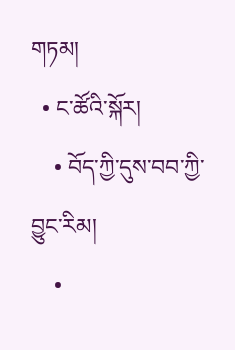གཏམ།
  • ང་ཚོའི་སྐོར།
    • བོད་ཀྱི་དུས་བབ་ཀྱི་བྱུང་རིམ།
    •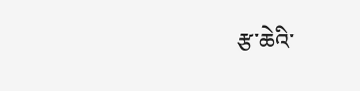རྩ་ཆེའི་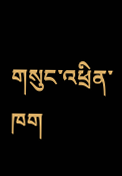གསུང་འཕྲིན་ཁག